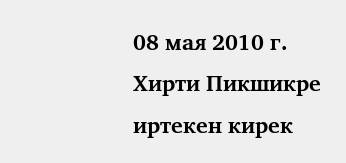08 мая 2010 г.
Хирти Пикшикре иртекен кирек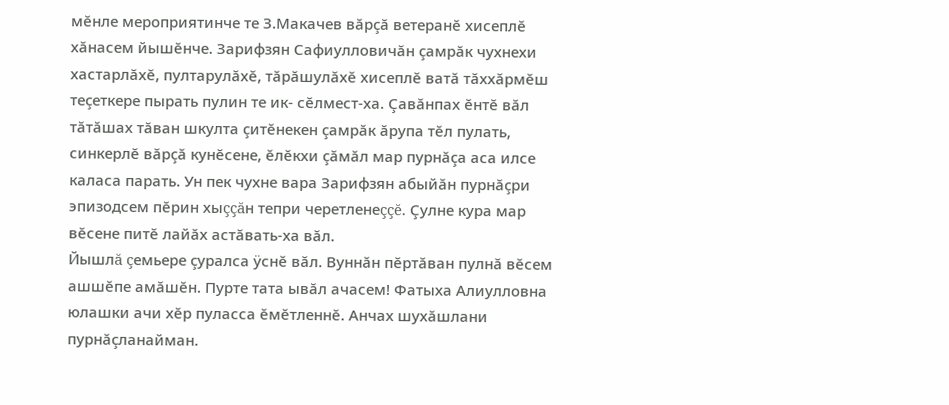мĕнле мероприятинче те З.Макачев вăрçă ветеранĕ хисеплĕ хăнасем йышĕнче. Зарифзян Сафиулловичăн çамрăк чухнехи хастарлăхĕ, пултарулăхĕ, тăрăшулăхĕ хисеплĕ ватă тăххăрмĕш теçеткере пырать пулин те ик- сĕлмест-ха. Çавăнпах ĕнтĕ вăл тăтăшах тăван шкулта çитĕнекен çамрăк ăрупа тĕл пулать, синкерлĕ вăрçă кунĕсене, ĕлĕкхи çăмăл мар пурнăçа аса илсе каласа парать. Ун пек чухне вара Зарифзян абыйăн пурнăçри эпизодсем пĕрин хыççăн тепри черетленеççĕ. Çулне кура мар вĕсене питĕ лайăх астăвать-ха вăл.
Йышлă çемьере çуралса ÿснĕ вăл. Вуннăн пĕртăван пулнă вĕсем ашшĕпе амăшĕн. Пурте тата ывăл ачасем! Фатыха Алиулловна юлашки ачи хĕр пуласса ĕмĕтленнĕ. Анчах шухăшлани пурнăçланайман.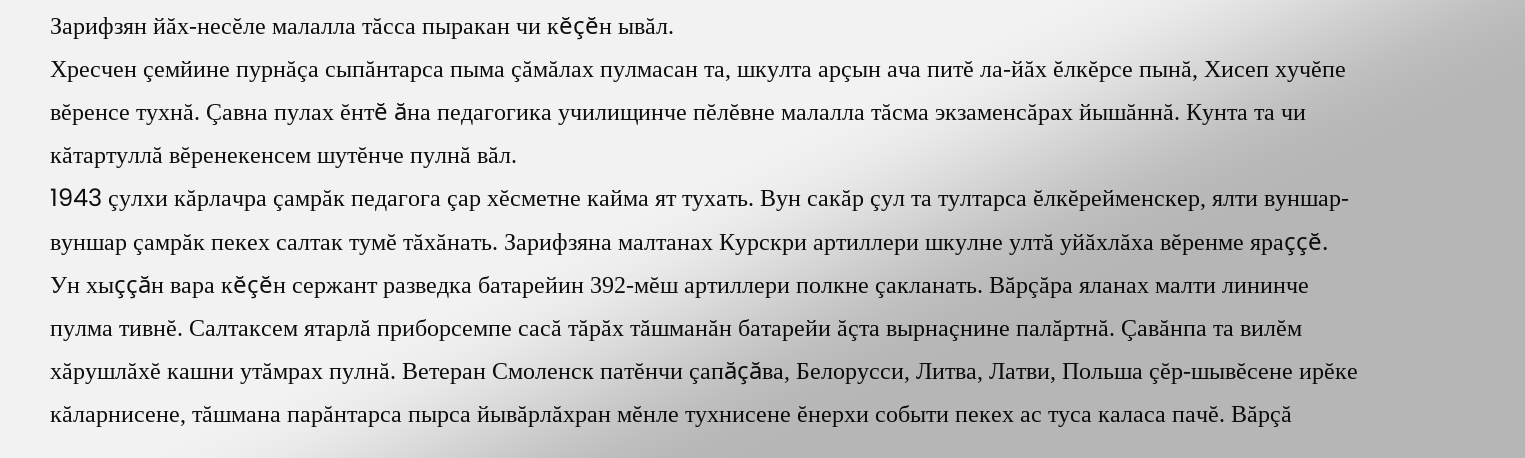Зарифзян йăх-несĕле малалла тăсса пыракан чи кĕçĕн ывăл.
Хресчен çемйине пурнăçа сыпăнтарса пыма çăмăлах пулмасан та, шкулта арçын ача питĕ ла-йăх ĕлкĕрсе пынă, Хисеп хучĕпе вĕренсе тухнă. Çавна пулах ĕнтĕ ăна педагогика училищинче пĕлĕвне малалла тăсма экзаменсăрах йышăннă. Кунта та чи кăтартуллă вĕренекенсем шутĕнче пулнă вăл.
1943 çулхи кăрлачра çамрăк педагога çар хĕсметне кайма ят тухать. Вун сакăр çул та тултарса ĕлкĕрейменскер, ялти вуншар-вуншар çамрăк пекех салтак тумĕ тăхăнать. Зарифзяна малтанах Курскри артиллери шкулне ултă уйăхлăха вĕренме яраççĕ. Ун хыççăн вара кĕçĕн сержант разведка батарейин 392-мĕш артиллери полкне çакланать. Вăрçăра яланах малти лининче пулма тивнĕ. Салтаксем ятарлă приборсемпе сасă тăрăх тăшманăн батарейи ăçта вырнаçнине палăртнă. Çавăнпа та вилĕм хăрушлăхĕ кашни утăмрах пулнă. Ветеран Смоленск патĕнчи çапăçăва, Белорусси, Литва, Латви, Польша çĕр-шывĕсене ирĕке кăларнисене, тăшмана парăнтарса пырса йывăрлăхран мĕнле тухнисене ĕнерхи событи пекех ас туса каласа пачĕ. Вăрçă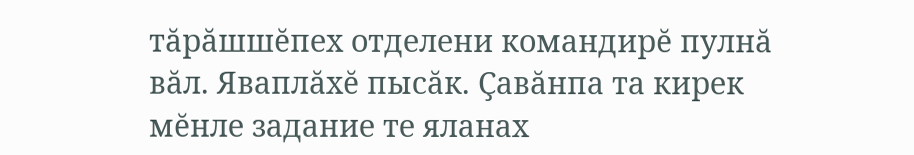тăрăшшĕпех отделени командирĕ пулнă вăл. Яваплăхĕ пысăк. Çавăнпа та кирек мĕнле задание те яланах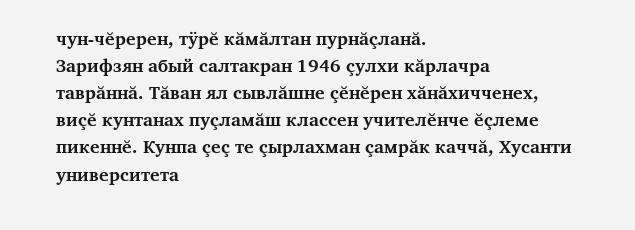чун-чĕререн, тÿрĕ кăмăлтан пурнăçланă.
Зарифзян абый салтакран 1946 çулхи кăрлачра таврăннă. Тăван ял сывлăшне çĕнĕрен хăнăхичченех, виçĕ кунтанах пуçламăш классен учителĕнче ĕçлеме пикеннĕ. Кунпа çеç те çырлахман çамрăк каччă, Хусанти университета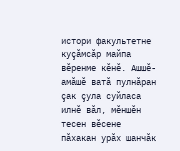истори факультетне куçăмсăр майпа вĕренме кĕнĕ. Ашшĕ-амăшĕ ватă пулнăран çак çула суйласа илнĕ вăл, мĕншĕн тесен вĕсене пăхакан урăх шанчăк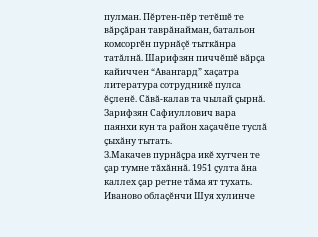пулман. Пĕртен-пĕр тетĕшĕ те вăрçăран таврăнайман, батальон комсоргĕн пурнăçĕ тыткăнра татăлнă. Шарифзян пиччĕшĕ вăрçа кайиччен “Авангард” хаçатра литература сотрудникĕ пулса ĕçленĕ. Сăвă-калав та чылай çырнă. Зарифзян Сафиуллович вара паянхи кун та район хаçачĕпе туслă çыхăну тытать.
З.Макачев пурнăçра икĕ хутчен те çар тумне тăхăннă. 1951 çулта ăна каллех çар ретне тăма ят тухать. Иваново облаçĕнчи Шуя хулинче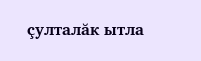çулталăк ытла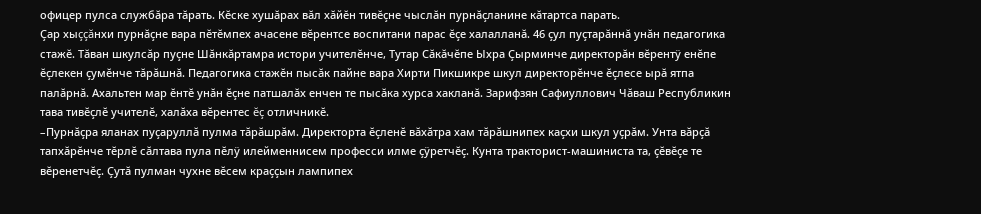офицер пулса службăра тăрать. Кĕске хушăрах вăл хăйĕн тивĕçне чыслăн пурнăçланине кăтартса парать.
Çар хыççăнхи пурнăçне вара пĕтĕмпех ачасене вĕрентсе воспитани парас ĕçе халалланă. 46 çул пуçтарăннă унăн педагогика стажĕ. Тăван шкулсăр пуçне Шăнкăртамра истори учителĕнче, Тутар Сăкăчĕпе Ыхра Çырминче директорăн вĕрентÿ енĕпе ĕçлекен çумĕнче тăрăшнă. Педагогика стажĕн пысăк пайне вара Хирти Пикшикре шкул директорĕнче ĕçлесе ырă ятпа палăрнă. Ахальтен мар ĕнтĕ унăн ĕçне патшалăх енчен те пысăка хурса хакланă. Зарифзян Сафиуллович Чăваш Республикин тава тивĕçлĕ учителĕ, халăха вĕрентес ĕç отличникĕ.
–Пурнăçра яланах пуçаруллă пулма тăрăшрăм. Директорта ĕçленĕ вăхăтра хам тăрăшнипех каçхи шкул уçрăм. Унта вăрçă тапхăрĕнче тĕрлĕ сăлтава пула пĕлÿ илейменнисем професси илме çÿретчĕç. Кунта тракторист-машиниста та, çĕвĕçе те вĕренетчĕç. Çутă пулман чухне вĕсем краççын лампипех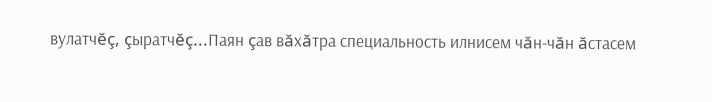вулатчĕç, çыратчĕç...Паян çав вăхăтра специальность илнисем чăн-чăн ăстасем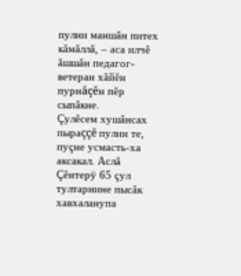пулни маншăн питех кăмăллă, – аса илчĕ ăшшăн педагог-ветеран хăйĕн пурнăçĕн пĕр сыпăкне.
Çулĕсем хушăнсах пыраççĕ пулин те, пуçне усмасть-ха аксакал. Аслă Çĕнтерÿ 65 çул тултарнине пысăк хавхаланупа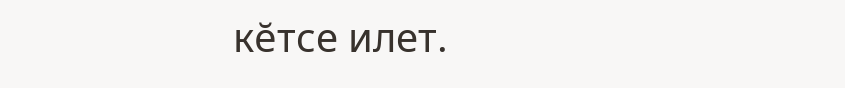кĕтсе илет.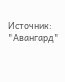Источник: "Авангард"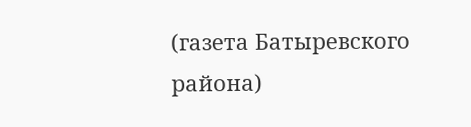(газета Батыревского района)